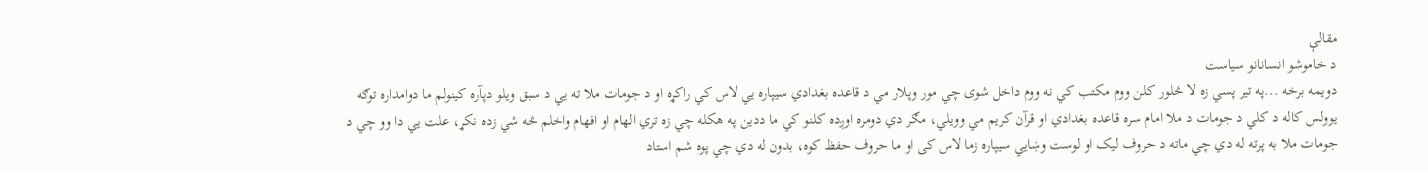مقالې
د خاموشو انسانانو سیاست
دویمه برخه ...په تیر پسي زه لا څلور کلن ووم مکتب کي نه ووم داخل شوی چي مور وپلار مي د قاعده بغدادي سیپاره يي لاس کي راکړه او د جومات ملا ته يي د سبق ویلو دپآره کینولم ما دوامداره توګه یوولس کاله د کلي د جومات د ملا امام سره قاعده بغدادي او قرآن کریم مي وویلي، مګر دي دومره اوږده کلنو کي ما ددین په هکله چي زه تري الهام او افهام واخلم څه شي زده نکړ، علت يي دا وو چي د جومات ملا به پرته له دي چي ماته د حروف لیک او لوست وښايي سیپاره زما لاس کی او ما حروف حفظ کوه، بدون له دي چي پوه شم استاد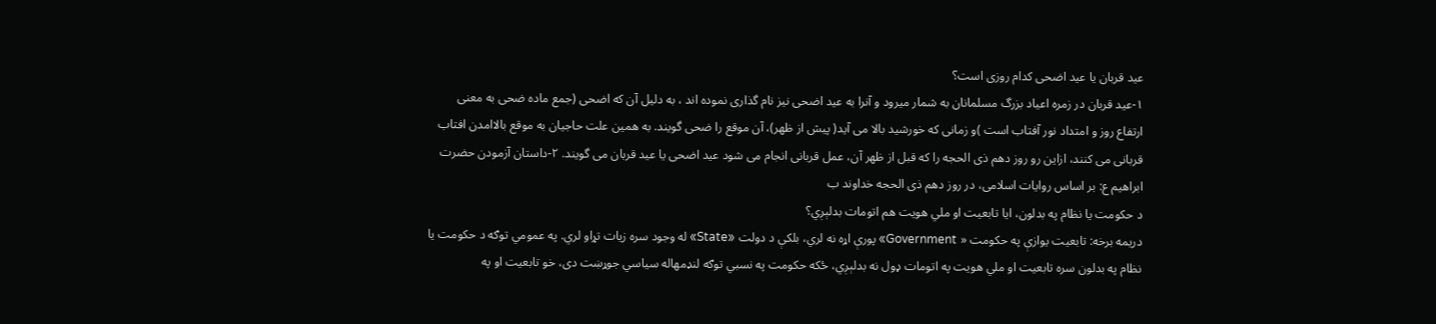عید قربان یا عید اضحی کدام روزی است؟
۱-عید قربان در زمره اعیاد بزرگ مسلمانان به شمار میرود و آنرا به عید اضحی نیز نام گذاری نموده اند ، به دلیل آن که اضحی (جمع ماده ضحی به معنی ارتفاع روز و امتداد نور آفتاب است )و زمانی که خورشید بالا می آید( پیش از ظهر)، آن موقع را ضحی گویند. به همین علت حاجیان به موقع بالاامدن افتاب قربانی می کنند، ازاین رو روز دهم ذی الحجه را که قبل از ظهر آن، عمل قربانی انجام می شود عید اضحی یا عید قربان می گویند. ۲-داستان آزمودن حضرت ابراهیم ع: بر اساس روایات اسلامی، در روز دهم ذی الحجه خداوند ب
د حکومت یا نظام په بدلون، ایا تابعیت او ملي هویت هم اتومات بدلېږي؟
دریمه برخه: تابعیت یوازې په حکومت « Government» پورې اړه نه لري، بلکې د دولت «State» له وجود سره زیات تړاو لري. په عمومي توګه د حکومت یا نظام په بدلون سره تابعیت او ملي هویت په اتومات ډول نه بدلېږي، ځکه حکومت په نسبي توګه لنډمهاله سیاسي جوړښت دی، خو تابعیت او په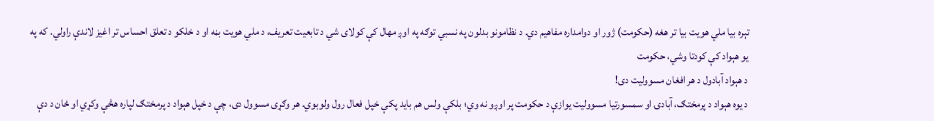تېره بیا ملي هویت بیا تر هغه (حکومت) ژور او دوامداره مفاهیم دي. د نظامونو بدلون په نسبي توګه په اوږ مهال کې کولای شي د تابعیت تعریف، د ملي هویت بڼه او د خلکو د تعلق احساس تر اغیز لاندې راولي. که په یو هېواد کې کودتا وشي، حکومت
د هېواد آبادول د هر افغان مسوولیت دی!
د یوه هېواد د پرمختګ، آبادۍ او سمسورتیا مسوولیت یوازې د حکومت پر اوږو نه وي؛ بلکې ولس هم باید پکې خپل فعال رول ولوبوي. هر وګړی مسوول دی، چې د خپل هېواد د پرمختګ لپاره هڅې وکړي او ځان د دې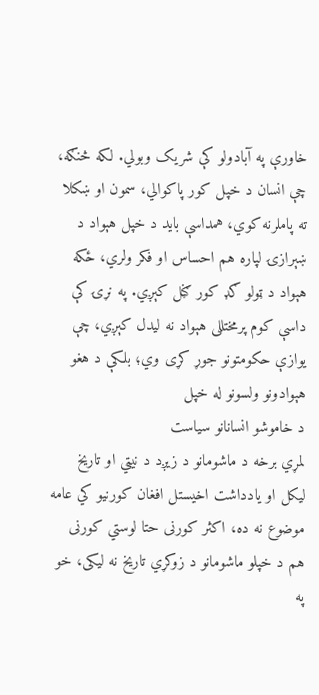خاورې په آبادولو کې شریک وبولي. لکه څنګه، چې انسان د خپل کور پاکوالي، سمون او ښکلا ته پاملرنه کوي، همداسې باید د خپل هېواد د ښېرازۍ لپاره هم احساس او فکر ولري، ځکه هېواد د ټولو ګډ کور ګڼل کېږي. په نړۍ کې داسې کوم پرمختللی هېواد نه لیدل کېږي، چې یوازې حکومتونو جوړ کړی وي؛ بلکې د هغو هېوادونو ولسونو له خپل
د خاموشو انسانانو سیاست
لمړي برخه د ماشومانو د زیږد د نیټي او تاریخ لیکل او یادداشت اخیستل افغان کورنیو کي عامه موضوع نه ده، اکثر کورنی حتا لوستي کورنی هم د خپلو ماشومانو د زوکړي تاریخ نه لیکی، خو په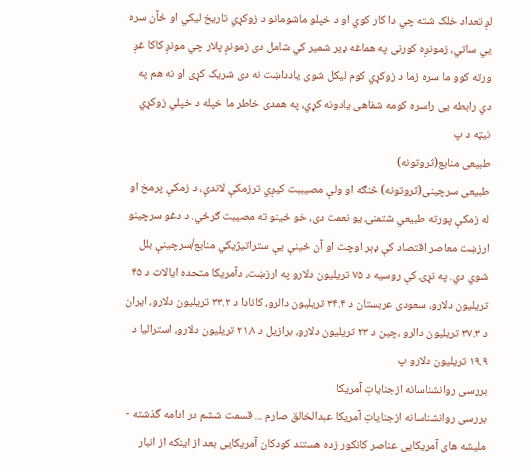لږ تعداد خلک شته چي دا کار کوي او د خپلو ماشومانو د زوکړي تاریخ لیکي او ځآن سره يي ساتي، زمونږه کورنی په هماغه ډیر شمیر کي شامل دی زمونږ پلار چي مونږ کاکا غږ ورته کوو ما سره زما د زوکړي کوم لیکل شوی یادداښت نه دی شریک کړی او نه هم په دي رابطه يی راسره کومه شفاهی یادونه کړي، په همدی خاطر ما خپله د خپلي زوکړي نیټه د پ
طبیعی منابع(ثروتونه)
طبیعی سرچینی(ثروتونه) څنګه او ولې مصیببت کیږي ترزمکې لاندې، د زمکې پرمخ او له زمکې پورته طبیعي شتمنۍ یو نعمت دی، خو ځینو ته مصیبت ګرځي. د دغو سرچینو ارزښت معاصر اقتصاد کې ډېر اوچت او آن ځینې یې ستراتیژیکي منابع/سرچینې بلل شوي دي. په نړۍ کې روسیه د ۷۵ تریلیون دلارو په ارزښت، دآمریکا متحده ایالات د ۴۵ تریلیون دلارو، سعودی عربستان د ۳۴.۴ تریلیون دالرو، کانادا د ۳۳.۲ تریلیون دلارو، ایران د ۳۷.۳ تریلیون دالرو ،چین د ۲۳ تریلیون دلارو، برازیل د ۲۱.۸ تریلیون دلارو، استرالیا د ۱۹.۹ تریلیون دلارو پ
بررسی روانشناسانه ازجنایاتِ آمریکا
بررسی روانشناسانه ازجنایاتِ آمریکا عبدالخالق صارم ... قسمت ششم در ادامه گذشته - ملیشه های آمریکایی عناصر کانکور زده هستند کودکان آمریکایی بعد از اینکه از انبار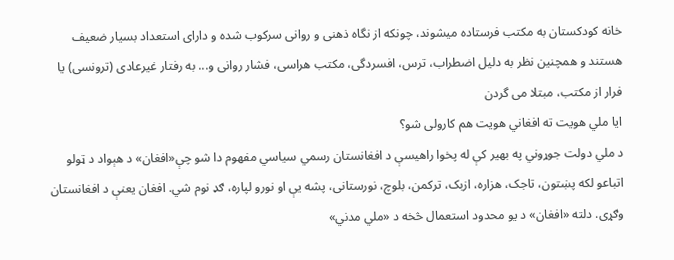خانه کودکستان به مکتب فرستاده ميشوند، چونکه از نگاه ذهنی و روانی سرکوب شده و داراى استعداد بسيار ضعيف هستند و همچنین نظر به دلیل اضطراب، ترس، افسردگی، مکتب هراسی، فشار روانی و... به رفتار غیرعادی (ترونسی) یا فرار از مکتب، مبتلا می گردن
ایا ملي هویت ته افغاني هویت هم کارولی شو؟
د ملي دولت جوړوني په بهیر کې له پخوا راهیسې د افغانستان رسمي سیاسي مفهوم دا شو چې«افغان» د هېواد د ټولو اتباعو لکه پښتون، تاجک، هزاره، ازبک، ترکمن، بلوچ، نورستانی، پشه یې او نورو لپاره، ګډ نوم شي. افغان یعنې د افغانستان وګړی. دلته «افغان» د یو محدود استعمال څخه د «ملي مدني»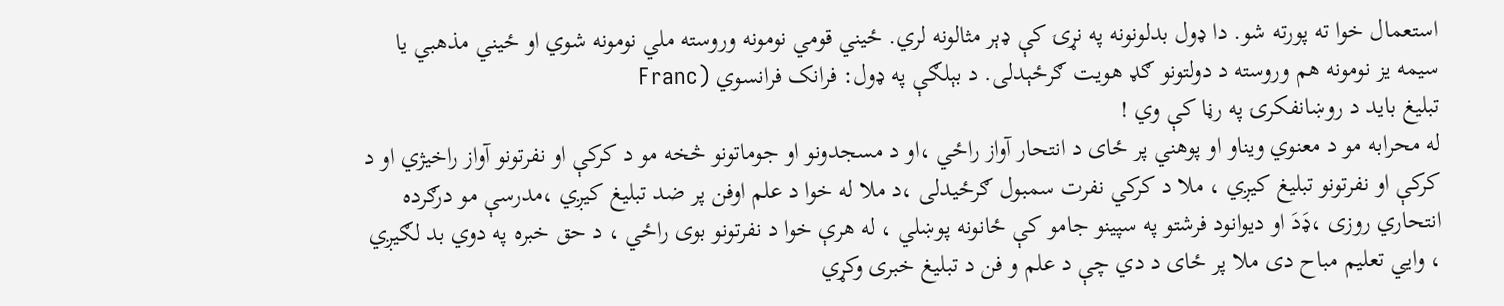استعمال خوا ته پورته شو. دا ډول بدلونونه په نړۍ کې ډېر مثالونه لري. ځیني قومي نومونه وروسته ملي نومونه شوي او ځیني مذهبي یا سیمه یز نومونه هم وروسته د دولتونو ګډ هویت ګرځېدلی. د بېلګې په ډول: فرانک فرانسوي (Franc
تبليغ بايد د روښانفکرۍ په رڼا کې وي !
له محرابه مو د معنوي ویناو او پوهني پر ځای د انتحار آواز راځي ،او د مسجدونو او جوماتونو څخه مو د کرکې او نفرتونو آواز راخیژي او د کرکې او نفرتونو تبلیغ کیږي ، ملا د کرکي نفرت سمبول ګرځیدلی ،د ملا له خوا د علم اوفن پر ضد تبلیغ کیږي ،مدرسې مو درګرده انتحاري روزی ،ډَدَ او دیوانود فرشتو په سپینو جامو کې ځانونه پوښلي ، له هرې خوا د نفرتونو بوی راځي ، د حق خبره په دوي بد لګیږي ، وایي تعلیم مباح دی ملا پر ځای د دي چې د علم و فن د تبلیغ خبری وکړي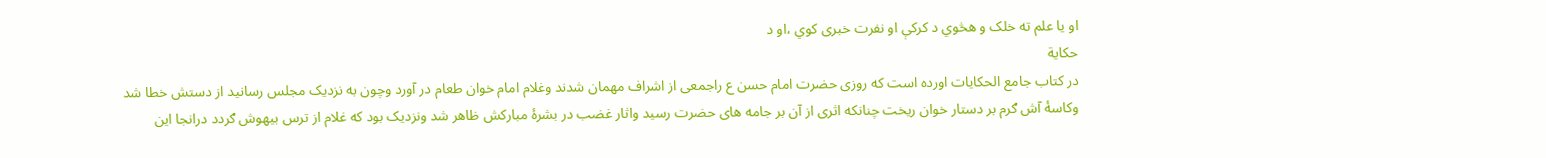او یا علم ته خلک و هڅوي د کرکې او نفرت خبری کوي ،او د
حکایة
در کتاب جامع الحکایات اورده است که روزی حضرت امام حسن ع راجمعی از اشراف مهمان شدند وغلام امام خوان طعام در آورد وچون به نزدیک مجلس رسانید از دستش خطا شد وکاسهٔ آش ګرم بر دستار خوان ریخت چنانکه اثری از آن بر جامه های حضرت رسید واثار غضب در بشرهٔ مبارکش ظاهر شد ونزدیک بود که غلام از ترس بیهوش ګردد درانجا این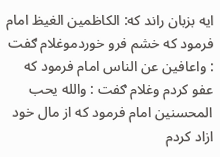ایه بزبان راند که: الکاظمین الغیظ امام فرمود که خشم فرو خوردموغلام ګفت : واعافین عن الناس امام فرمود که عفو کردم وغلام ګفت : والله یحب المحسنین امام فرمود که از مال خود ازاد کردم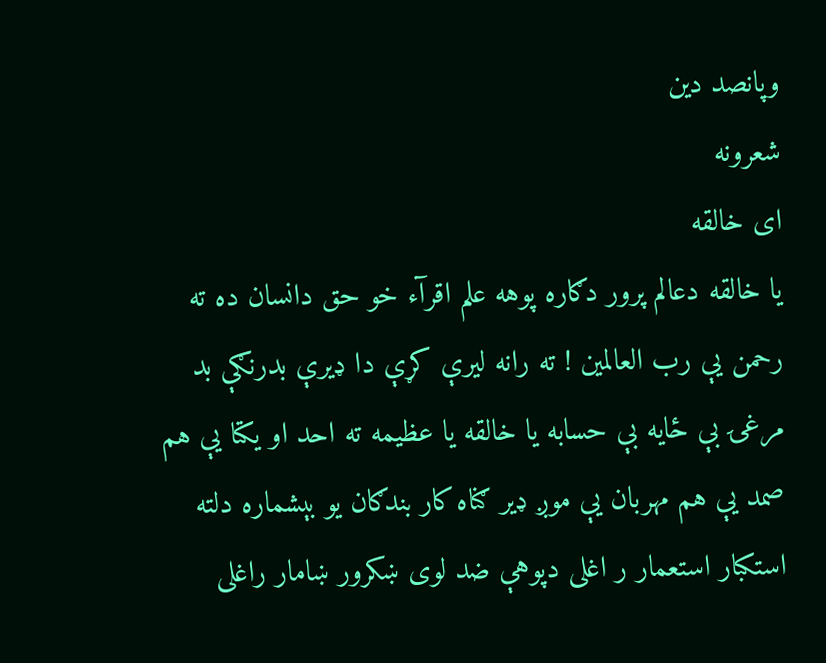وپانصد دین
شعرونه
ای خالقه
یا خالقه دعالم پرور دګاره پوهه علم اقرآء خو حق دانسان ده ته رحمن یې رب العالمین ! ته رانه لیرې کړې دا ډیرې بدرنګې بد مرغۍ بې ځایه بې حسابه یا خالقه یا عظیمه ته احد او یکتا یې هم صمد یې هم مهربان یې موږ ډیر ګناه کار بندګان یو بېشماره دلته استکبار استعمار ر اغلی دپوهې ضد لوی ښکرور ښامار راغلی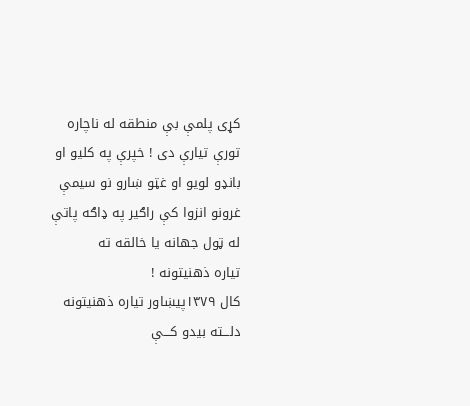کړی پلمې بې منطقه له ناچاره تورې تیارې دی ! خپرې په کلیو او بانډو لویو او غټو ښارو نو سیمې غرونو انزوا کې راګیر په ډاګه پاتې له ټول جهانه یا خالقه ته
تياره ذهنيتونه !
کال ۱۳۷۹پیښاور تیاره ذهنیتونه دلـــته بیدو کـــې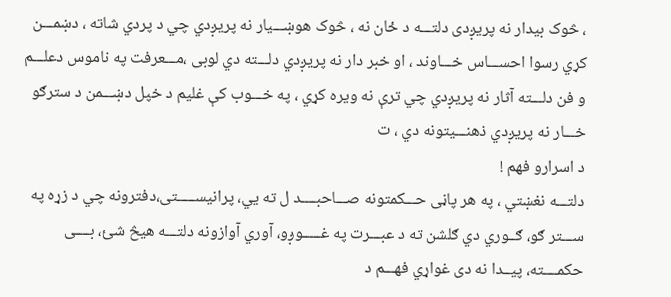، څوک بیدار نه پریږدی دلتـــه د ځان نه ، څوک هوښـــیار نه پریږدي چي د پردي شاته ، دښمـــن کړي رسوا احســـاس خـــاوند ، او خبر دار نه پریږدي دلـــته دي لوبی ،مـــعرفت په ناموس دعلـــم و فن دلـــته آثار نه پریږدي چي ترې نه ویره کړي ، په خـــوب کې غلیم د خپل دښـــمن د سترګو خـــار نه پریږدي ذهنـــیتونه دي ، ت
د اسرارو فهم !
دلتـــه نغښتي ، په هر پاڼی حـــکمتونه صـــاحبــــد ل ته یي، پرانیســـــتی،دفترونه چي د زړه په ســـتر ګو، ګــوري دي ګلشن ته د عبـــرت په غـــــوږو، آوري آوازونه دلتـــه هیڅ شئ، بــــی حکمــــته، پیــدا نه دی غواړي فهـــم د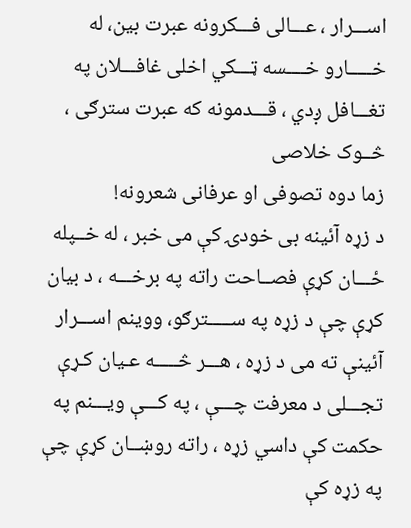اســـرار ، عـــالی فـــکرونه عبرت بین، له خـــــارو خــــسه ټـــکي اخلی غافـــلان په تغـــافل ږدي ، قـــدمونه که عبرت سترګی ، څــوک خلاصی
زما دوه تصوفى او عرفانى شعرونه!
د زړه آئینه بی خودۍ کې می خبر ، له خــپله ځـــان کړې فصــاحت راته په برخـــه ، د بیان کړې چې د زړه په ســـــترګو، ووینم اســـرار آئینې ته می د زړه ، هـــر څـــــه عـیان کـړې تجـــلی د معرفت چـــې ، په کـــې ویـــنم په حکمت کې داسي زړه ، راته روښــان کړې چې په زړه کې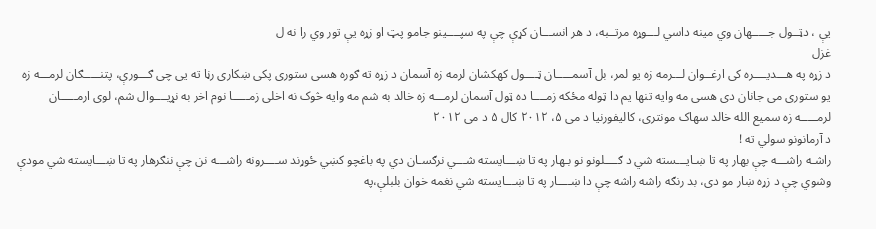یې ، دټــول جـــــهان وي مینه داسي لـــوړه مرتــبه، د هر انســـان کړې چې په سپــــینو جامو پټ او زړه یې تور وي را نه ل
غزل
د زړه په هـــدیــــره کی ارغــوان لـــرمه زه یو لمر، بل آسمـــــان ټــــول کهکشان لرمه زه آسمان د زړه ته ګوره هسی ستوری پکی ښکاری رڼا ته یی چی ګـــورې، پتنـــــګان لرمـــه زه یو ستوری می جانان دی هسی مه وایه تنها یم دا ټوله مځکه زمــــا ده ټول آسمان لرمـــه زه خالد به شم مه وایه څوک نه اخلی زمـــــا نوم اخر به نړیــــوال شم، لوی ارمـــــان لرمـــــه زه سمیع الله خالد سهاک مونتری، کالیفورنیا د می ۵، ۲۰۱۲ کال ۵ د می ۲۰۱۲
د آرمانونو سولي ته !
راشـه راشـــه چې بهار په تا ښـایـــسته شي د ګــــلونو نو بـهار په تا ښـــایسته شـــي نرګسـان دي په باغچو کښي ځوړند ســــرونه راشـــه نن چې ننګرهار په تا ښـــایسته شي مودې وشوي چې د زړه ښار مو دی، بد رنګه راشه راشه چې دا ښــــار په تا ښـــایسته شي نغمه خوان بلبلې،په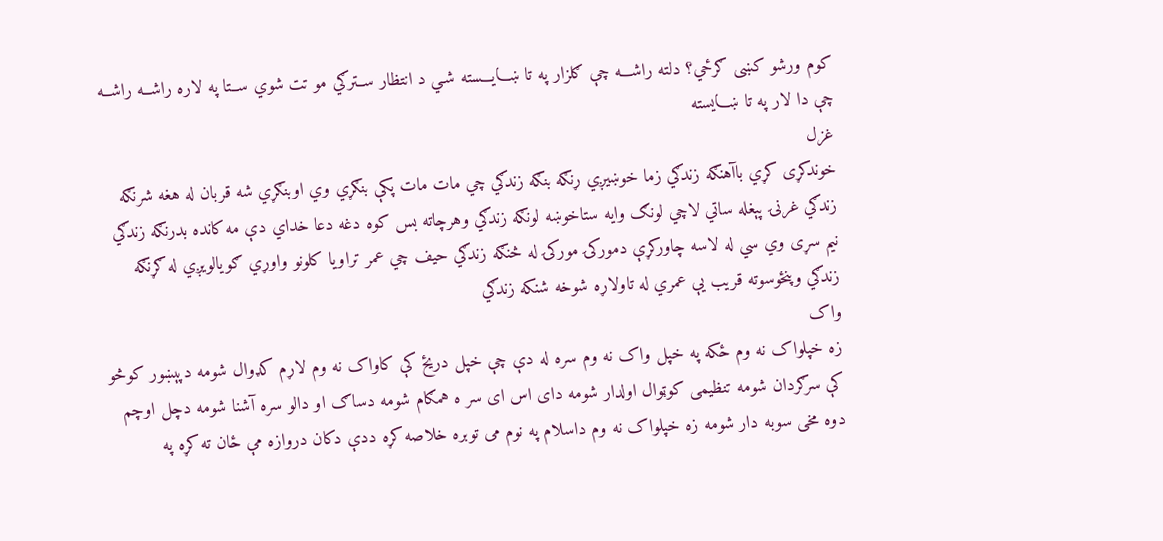کوم ورشو کښی ګرځي؟ دلته راشـــه چې ګلزار په تا ښـــایـــسته شـي د انتظار ســترګي مو تت شوي ســتا په لاره راشــه راشــه چې دا لار په تا ښـــایسته
غزل
خوندکړی کړي باآهنګه زندګي زما خوښيږي ړنګه بنګه زندګي چي مات مات پکې بنګړي وي اوبنګړي شه قربان له هغه شرنګه زندګي غرنۍ پېغله ساتي لاچي لونګ وايه ستاخوښه لونګه زندګي وهرچاته بس کوه دغه دعا خداي دې مه کانده بدرنګه زندګي نيم سړی وي سي له لاسه چاورکړې دمورکۍ مورکۍ له څنګه زندګي حيف چي عمر تراويا کلونو واوړي ګويالويږي له ګړنګه زندګي وپنځوسوته قريب يې عمري له تاولاړه شوخه شنکه زندګي
واک
زه خپلواک نه وم ځکه په خپل واک نه وم سره له دې چې خپل دریځ کې کاواک نه وم لاړم کډوال شومه دپېښور کوڅو کې سرګردان شومه تنظیمی کوټوال اولدار شومه دای اس ای سر ه همګام شومه دساګ او دالو سره آشنا شومه دچل اوچم دوه مخی سوبه دار شومه زه خپلواک نه وم داسلام په نوم می توبره خلاصه کړه ددې دکان دروازه مې ځان ته کړه په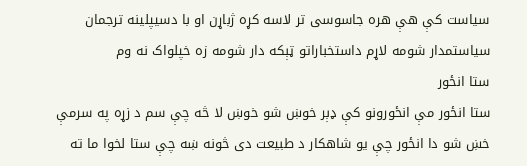سیاست کې هې هره جاسوسی تر لاسه کړه ژباړن او با دسیپلینه ترجمان سیاستمدار شومه لاړم داستخباراتو ټېکه دار شومه زه خپلواک نه وم
ستا انځور
ستا انځور مې انځورونو کې ډېر خوښ شو خوښ لا څه چې سم د زړه په سرمې خښ شو دا انځور چې یو شاهکار د طبیعت دی څونه ښه چې ستا لخوا ما ته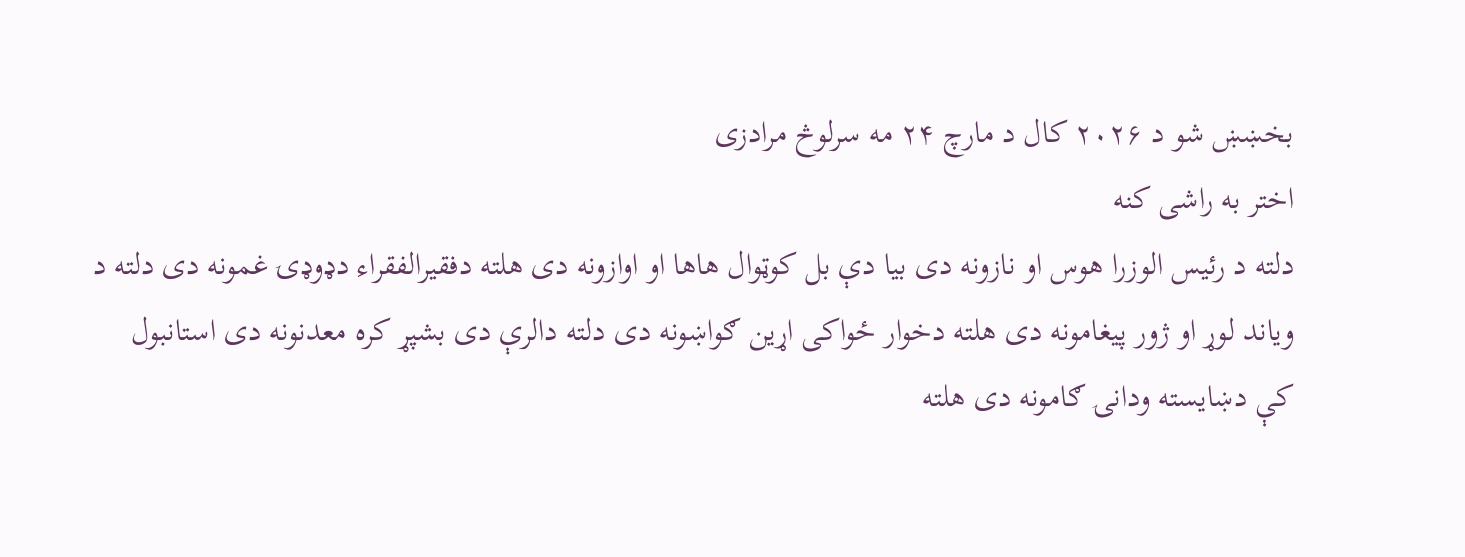بخښښ شو د ۲۰۲۶ کال د مارچ ۲۴ مه سرلوڅ مرادزی
اختر به راشی کنه
دلته د رئیس الوزرا هوس او نازونه دی بیا دې بل کوټوال هاها او اوازونه دی هلته دفقیرالفقراء دډوډۍ غمونه دی دلته د ویاند لوړ او ژور پیغامونه دی هلته دخوار ځواکی اړین ګواښونه دی دلته دالرې دی بشپړ کره معدنونه دی استانبول کې دښایسته ودانۍ ګامونه دی هلته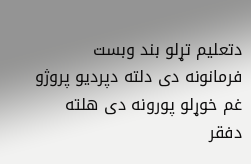دتعلیم تړلو بند وبست فرمانونه دی دلته دپردیو پروژو غم خوړلو پورونه دی هلته دفقر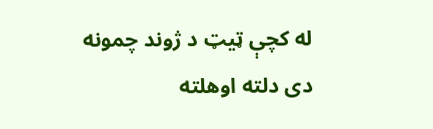له کچې ټیټ د ژوند چمونه دی دلته اوهلته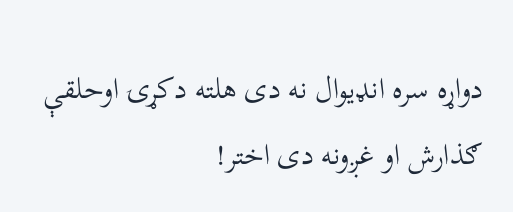دواړه سره انډیوال نه دی هلته دکړۍ اوحلقې ګذارش او غږونه دی اختر!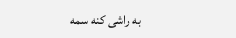به راشی کنه سمه